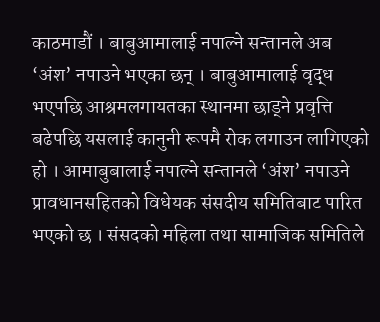काठमाडौं । बाबुआमालाई नपाल्ने सन्तानले अब ‘अंश’ नपाउने भएका छन् । बाबुआमालाई वृद्ध भएपछि आश्रमलगायतका स्थानमा छाड्ने प्रवृत्ति बढेपछि यसलाई कानुनी रूपमै रोक लगाउन लागिएको हो । आमाबुबालाई नपाल्ने सन्तानले ‘अंश’ नपाउने प्रावधानसहितको विधेयक संसदीय समितिबाट पारित भएको छ । संसदको महिला तथा सामाजिक समितिले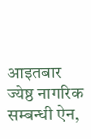आइतबार ज्येष्ठ नागरिक सम्बन्धी ऐन,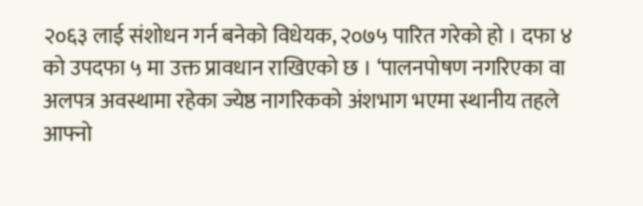२०६३ लाई संशोधन गर्न बनेको विधेयक, २०७५ पारित गरेको हो । दफा ४ को उपदफा ५ मा उक्त प्रावधान राखिएको छ । ‘पालनपोषण नगरिएका वा अलपत्र अवस्थामा रहेका ज्येष्ठ नागरिकको अंशभाग भएमा स्थानीय तहले आफ्नो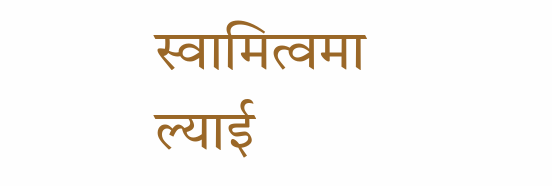स्वामित्वमा ल्याई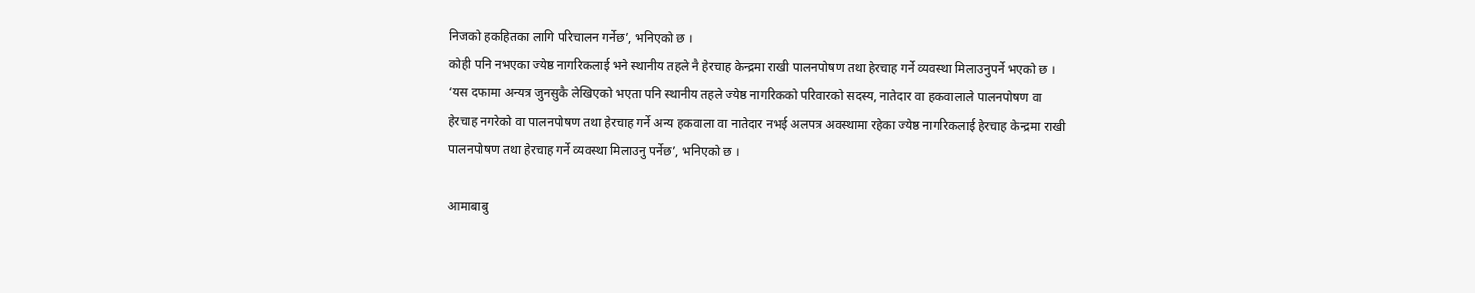निजको हकहितका लागि परिचालन गर्नेछ’, भनिएको छ ।
कोही पनि नभएका ज्येष्ठ नागरिकलाई भने स्थानीय तहले नै हेरचाह केन्द्रमा राखी पालनपोषण तथा हेरचाह गर्ने व्यवस्था मिलाउनुपर्ने भएको छ । ‘यस दफामा अन्यत्र जुनसुकै लेखिएको भएता पनि स्थानीय तहले ज्येष्ठ नागरिकको परिवारको सदस्य, नातेदार वा हकवालाले पालनपोषण वा हेरचाह नगरेको वा पालनपोषण तथा हेरचाह गर्ने अन्य हकवाला वा नातेदार नभई अलपत्र अवस्थामा रहेका ज्येष्ठ नागरिकलाई हेरचाह केन्द्रमा राखी पालनपोषण तथा हेरचाह गर्ने व्यवस्था मिलाउनु पर्नेछ’, भनिएको छ ।

आमाबाबु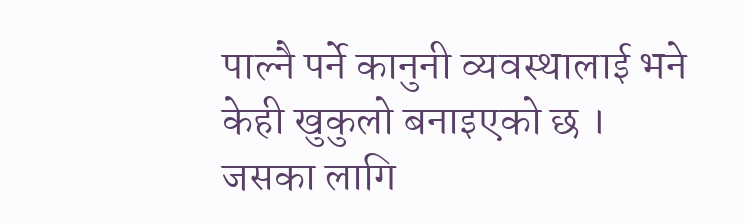पाल्नै पर्ने कानुनी व्यवस्थालाई भने केही खुकुलो बनाइएको छ । जसका लागि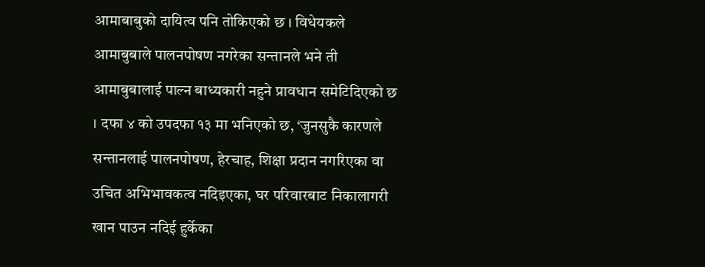आमाबाबुको दायित्व पनि तोकिएको छ । विधेयकले आमाबुबाले पालनपोषण नगरेका सन्तानले भने ती आमाबुबालाई पाल्न बाध्यकारी नहुने प्रावधान समेटिदिएको छ । दफा ४ को उपदफा १३ मा भनिएको छ, ‘जुनसुकै कारणले सन्तानलाई पालनपोषण, हेरचाह, शिक्षा प्रदान नगरिएका वा उचित अभिभावकत्व नदिइएका, घर परिवारबाट निकालागरी खान पाउन नदिई हुर्केका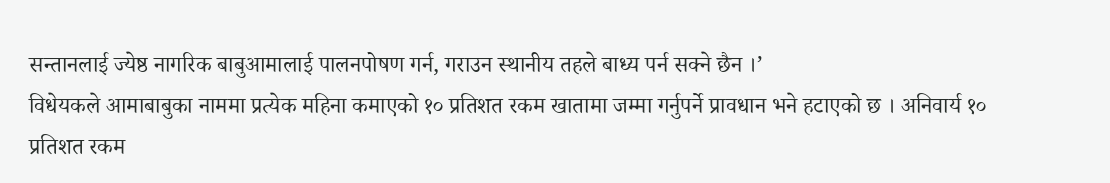सन्तानलाई ज्येष्ठ नागरिक बाबुआमालाई पालनपोषण गर्न, गराउन स्थानीय तहले बाध्य पर्न सक्ने छैन ।’
विधेयकले आमाबाबुका नाममा प्रत्येक महिना कमाएको १० प्रतिशत रकम खातामा जम्मा गर्नुपर्ने प्रावधान भने हटाएको छ । अनिवार्य १० प्रतिशत रकम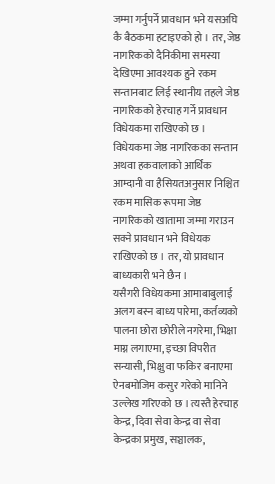जम्मा गर्नुपर्ने प्रावधान भने यसअघि कै बैठकमा हटाइएको हो । तर, जेष्ठ नागरिकको दैनिकीमा समस्या देखिएमा आवश्यक हुने रकम सन्तानबाट लिई स्थानीय तहले जेष्ठ नागरिकको हेरचाह गर्ने प्रावधान विधेयकमा राखिएको छ । विधेयकमा जेष्ठ नागरिकका सन्तान अथवा हकवालाको आर्थिक आम्दानी वा हैसियतअनुसार निश्चित रकम मासिक रूपमा जेष्ठ नागरिकको खातामा जम्मा गराउन सक्ने प्रावधान भने विधेयक राखिएको छ । तर, यो प्रावधान बाध्यकारी भने छैन ।
यसैगरी विधेयकमा आमाबाबुलाई अलग बस्न बाध्य पारेमा, कर्तव्यको पालना छोरा छोरीले नगरेमा, भिक्षा माग्न लगाएमा, इच्छा विपरीत सन्यासी, भिक्षु वा फकिर बनाएमा ऐनबमोजिम कसुर गरेको मानिने उल्लेख गरिएको छ । त्यस्तै हेरचाह केन्द्र, दिवा सेवा केन्द्र वा सेवा केन्द्रका प्रमुख, सञ्चालक,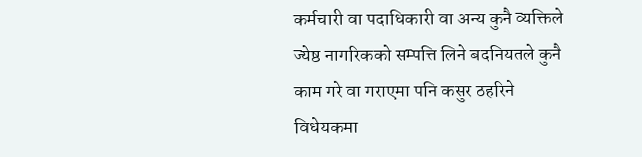कर्मचारी वा पदाधिकारी वा अन्य कुनै व्यक्तिले ज्येष्ठ नागरिकको सम्पत्ति लिने बदनियतले कुनै काम गरे वा गराएमा पनि कसुर ठहरिने विधेयकमा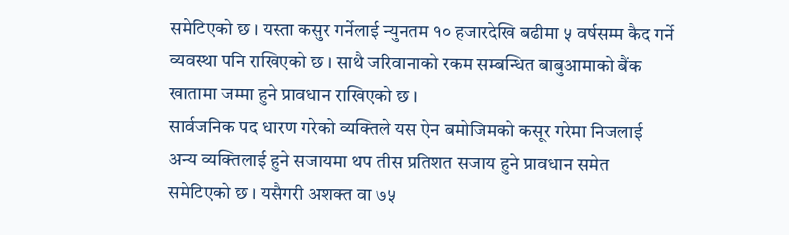समेटिएको छ । यस्ता कसुर गर्नेलाई न्युनतम १० हजारदेखि बढीमा ५ वर्षसम्म कैद गर्ने व्यवस्था पनि राखिएको छ । साथै जरिवानाको रकम सम्बन्धित बाबुआमाको बैंक खातामा जम्मा हुने प्रावधान राखिएको छ ।
सार्वजनिक पद धारण गरेको व्यक्तिले यस ऐन बमोजिमको कसूर गरेमा निजलाई अन्य व्यक्तिलाई हुने सजायमा थप तीस प्रतिशत सजाय हुने प्रावधान समेत समेटिएको छ । यसैगरी अशक्त वा ७५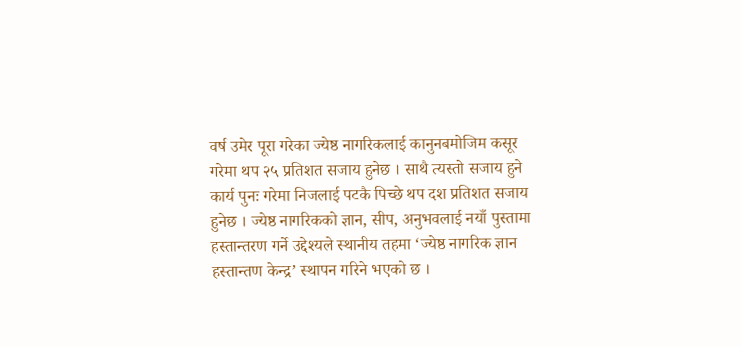वर्ष उमेर पूरा गरेका ज्येष्ठ नागरिकलाई कानुनबमोजिम कसूर गरेमा थप २५ प्रतिशत सजाय हुनेछ । साथै त्यस्तो सजाय हुने कार्य पुनः गरेमा निजलाई पटकै पिच्छे थप दश प्रतिशत सजाय हुनेछ । ज्येष्ठ नागरिकको ज्ञान, सीप, अनुभवलाई नयाँ पुस्तामा हस्तान्तरण गर्ने उद्देश्यले स्थानीय तहमा ‘ज्येष्ठ नागरिक ज्ञान हस्तान्तण केन्द्र’ स्थापन गरिने भएको छ ।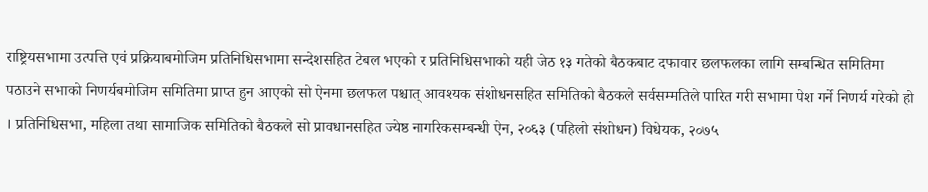राष्ट्रियसभामा उत्पत्ति एवं प्रक्रियाबमोजिम प्रतिनिधिसभामा सन्देशसहित टेबल भएको र प्रतिनिधिसभाको यही जेठ १३ गतेको बैठकबाट दफावार छलफलका लागि सम्बन्धित समितिमा पठाउने सभाको निणर्यबमोजिम समितिमा प्राप्त हुन आएको सो ऐनमा छलफल पश्चात् आवश्यक संशोधनसहित समितिको बैठकले सर्वसम्मतिले पारित गरी सभामा पेश गर्ने निणर्य गरेको हो । प्रतिनिधिसभा, महिला तथा सामाजिक समितिको बैठकले सो प्रावधानसहित ज्येष्ठ नागरिकसम्बन्धी ऐन, २०६३ (पहिलो संशोधन) विधेयक, २०७५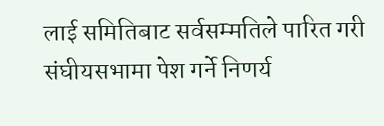लाई समितिबाट सर्वसम्मतिले पारित गरी संघीयसभामा पेश गर्ने निणर्य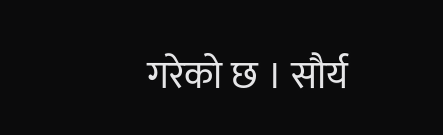गरेको छ । सौर्य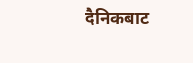दैनिकबाट